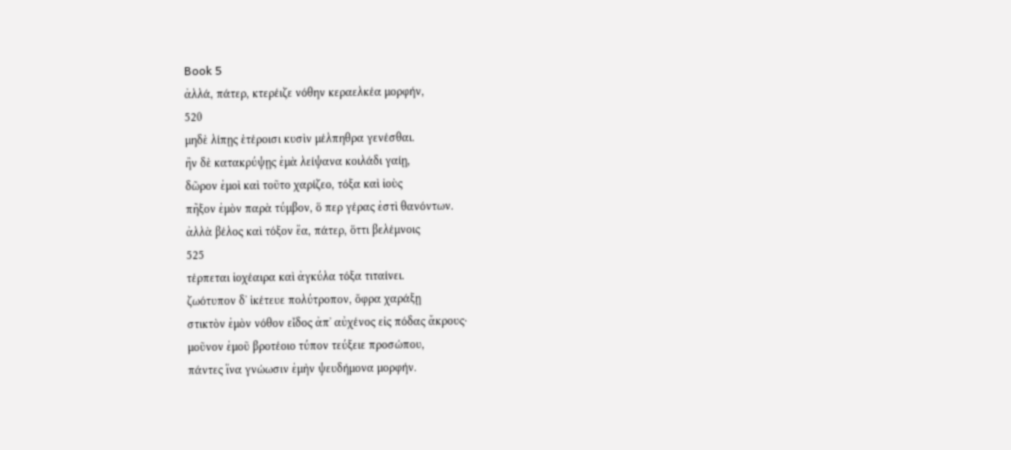Book 5
ἀλλά, πάτερ, κτερέιζε νόθην κεραελκέα μορφήν,
520
μηδὲ λίπῃς ἑτέροισι κυσὶν μέλπηθρα γενέσθαι.
ἢν δὲ κατακρύψῃς ἐμὰ λείψανα κοιλάδι γαίῃ,
δῶρον ἐμοὶ καὶ τοῦτο χαρίζεο, τόξα καὶ ἰοὺς
πῆξον ἐμὸν παρὰ τύμβον, ὅ περ γέρας ἐστὶ θανόντων.
ἀλλὰ βέλος καὶ τόξον ἔα, πάτερ, ὅττι βελέμνοις
525
τέρπεται ἰοχέαιρα καὶ ἀγκύλα τόξα τιταίνει.
ζωότυπον δʼ ἱκέτευε πολύτροπον, ὄφρα χαράξῃ
στικτὸν ἐμὸν νόθον εἶδος ἀπʼ αὐχένος εἰς πόδας ἄκρους·
μοῦνον ἐμοῦ βροτέοιο τύπον τεύξειε προσώπου,
πάντες ἵνα γνώωσιν ἐμὴν ψευδήμονα μορφήν.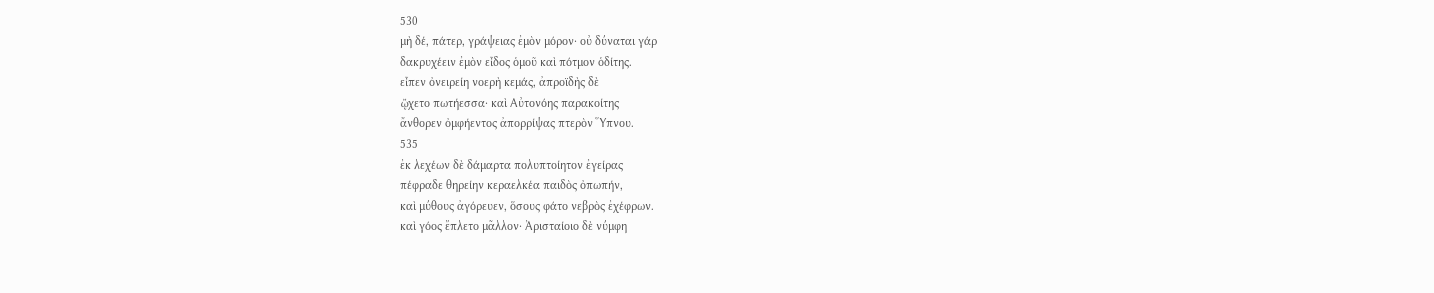530
μὴ δέ, πάτερ, γράψειας ἐμὸν μόρον· οὐ δύναται γάρ
δακρυχέειν ἐμὸν εἶδος ὁμοῦ καὶ πότμον ὁδίτης.
εἶπεν ὀνειρείη νοερὴ κεμάς, ἀπροϊδὴς δὲ
ᾤχετο πωτήεσσα· καὶ Αὐτονόης παρακοίτης
ἄνθορεν ὀμφήεντος ἀπορρίψας πτερὸν Ὕπνου.
535
ἐκ λεχέων δὲ δάμαρτα πολυπτοίητον ἐγείρας
πέφραδε θηρείην κεραελκέα παιδὸς ὀπωπήν,
καὶ μύθους ἀγόρευεν, ὅσους φάτο νεβρὸς ἐχέφρων.
καὶ γόος ἔπλετο μᾶλλον· Ἀρισταίοιο δὲ νύμφη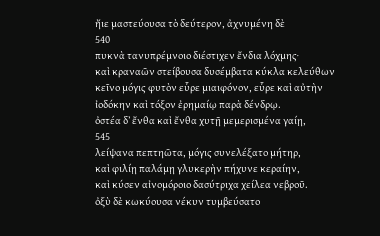ἤιε μαστεύουσα τὸ δεύτερον, ἀχνυμένη δὲ
540
πυκνὰ τανυπρέμνοιο διέστιχεν ἔνδια λόχμης·
καὶ κραναῶν στείβουσα δυσέμβατα κύκλα κελεύθων
κεῖνο μόγις φυτὸν εὗρε μιαιφόνον, εὗρε καὶ αὐτὴν
ἰοδόκην καὶ τόξον ἐρημαίῳ παρὰ δένδρῳ.
ὀστέα δʼ ἔνθα καὶ ἔνθα χυτῇ μεμερισμένα γαίῃ,
545
λείψανα πεπτηῶτα, μόγις συνελέξατο μήτηρ,
καὶ φιλίῃ παλάμῃ γλυκερὴν πήχυνε κεραίην,
καὶ κύσεν αἰνομόροιο δασύτριχα χείλεα νεβροῦ.
ὀξὺ δὲ κωκύουσα νέκυν τυμβεύσατο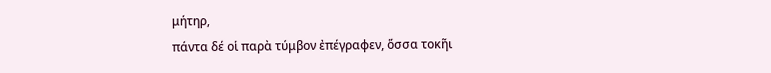μήτηρ,
πάντα δέ οἱ παρὰ τύμβον ἐπέγραφεν, ὅσσα τοκῆι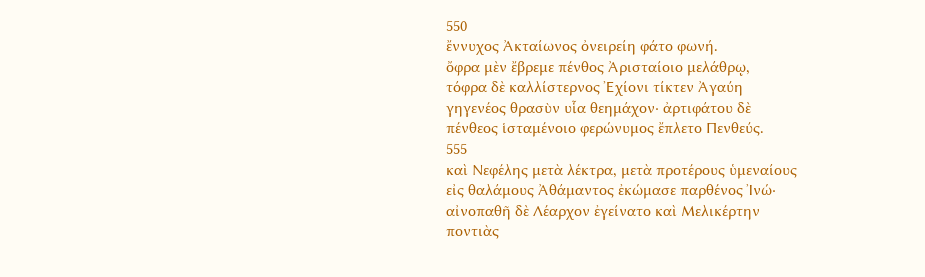550
ἔννυχος Ἀκταίωνος ὀνειρείη φάτο φωνή.
ὄφρα μὲν ἔβρεμε πένθος Ἀρισταίοιο μελάθρῳ,
τόφρα δὲ καλλίστερνος Ἐχίονι τίκτεν Ἀγαύη
γηγενέος θρασὺν υἷα θεημάχον· ἀρτιφάτου δὲ
πένθεος ἱσταμένοιο φερώνυμος ἔπλετο Πενθεύς.
555
καὶ Νεφέλης μετὰ λέκτρα, μετὰ προτέρους ὑμεναίους
εἰς θαλάμους Ἀθάμαντος ἐκώμασε παρθένος Ἰνώ·
αἰνοπαθῆ δὲ Λέαρχον ἐγείνατο καὶ Μελικέρτην
ποντιὰς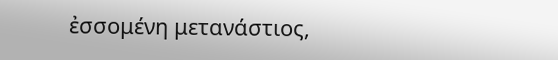ἐσσομένη μετανάστιος,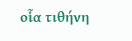οἷα τιθήνη